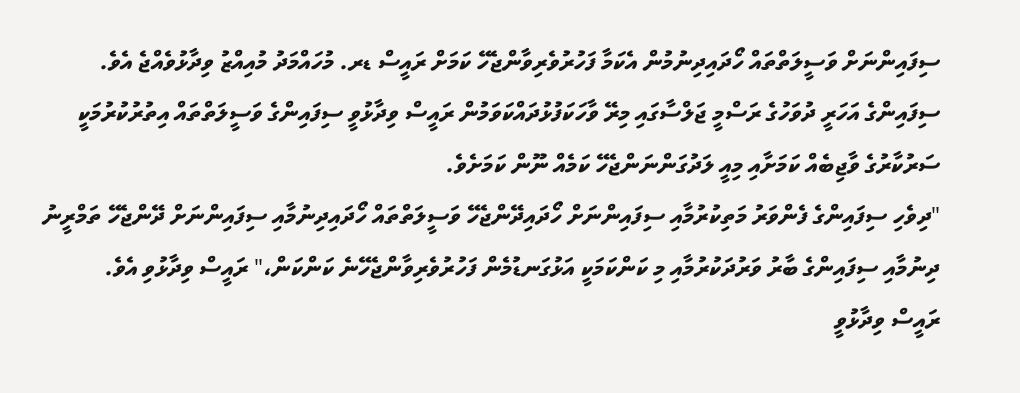ސިފައިންނަށް ވަސީލަތްތައް ހޯދައިދިނުމުން އެކަމާ ފަހުރުވެރިވާންޖެހޭ ކަމަށް ރައީސް ޑރ. މުހައްމަދު މުއިއްޒު ވިދާޅުވެއްޖެ އެވެ.
ސިފައިންގެ އަހަރީ ދުވަހުގެ ރަސްމީ ޖަލްސާގައި މިރޭ ވާހަކަފުޅުދައްކަވަމުން ރައީސް ވިދާޅުވީ ސިފައިންގެ ވަސީލަތްތައް އިތުރުކުރުމަކީ ސަރުކާރުގެ ވާޖިބެއް ކަމަށާއި މިއީ ލަދުގަންނަންޖެހޭ ކަމެއް ނޫން ކަމަށެވެ.
"ދިވެހި ސިފައިންގެ ފެންވަރު މަތިކުރުމާއި ސިފައިންނަށް ހޯދައިދޭންޖެހޭ ވަސީލަތްތައް ހޯދައިދިނުމާއި ސިފައިންނަށް ދޭންޖެހޭ ތަމްރީނު ދިނުމާއި ސިފައިންގެ ބާރު ވަރުދަކުރުމާއި މި ކަންކަމަކީ އަޅުގަނޑުމެން ފަހުރުވެރިވާންޖެހޭނެ ކަންކަން،" ރައީސް ވިދާޅުވި އެވެ.
ރައީސް ވިދާޅުވީ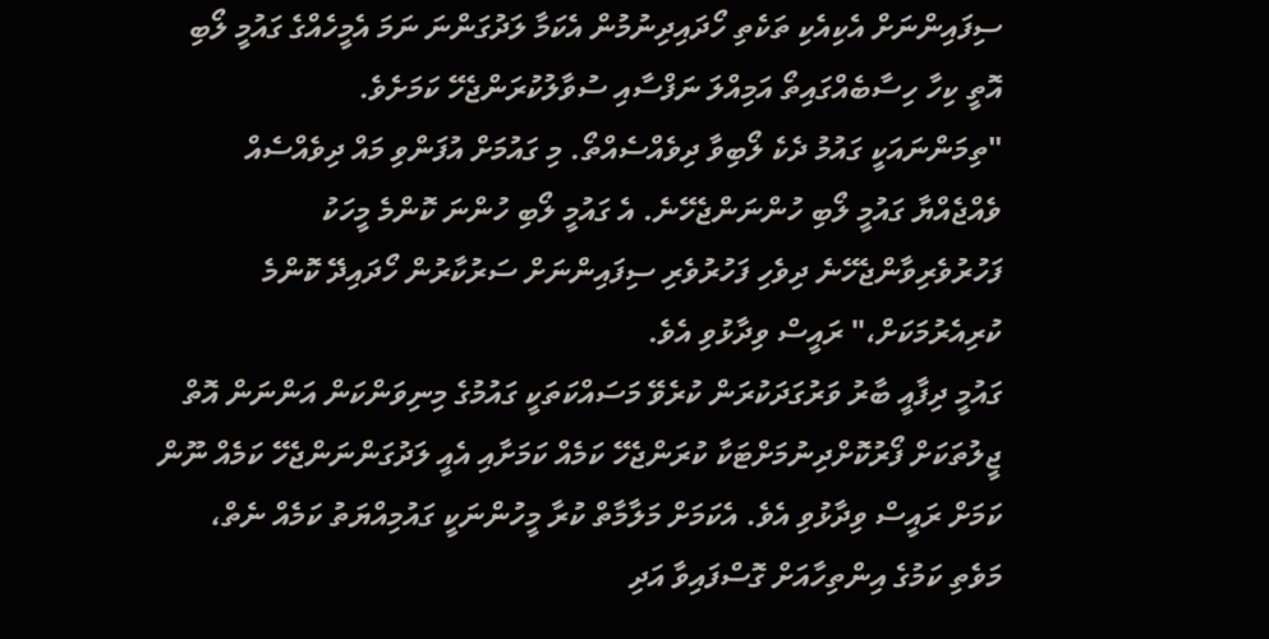ސިފައިންނަށް އެކިއެކި ތަކެތި ހޯދައިދިނުމުން އެކަމާ ލަދުގަންނަ ނަމަ އެމީހެއްގެ ގައުމީ ލޯބި އޮތީ ކިހާ ހިސާބެއްގައިތޯ އަމިއްލަ ނަފްސާއި ސުވާލުކުރަންޖެހޭ ކަމަށެވެ.
"ތިމަންނައަކީ ގައުމު ދެކެ ލޯބިވާ ދިވެއްސެއްތޯ. މި ގައުމަށް އުފަންވި މައް ދިވެއްސެއް ވެއްޖެއްޔާ ގައުމީ ލޯބި ހުންނަންޖެހޭނެ. އެ ގައުމީ ލޯބި ހުންނަ ކޮންމެ މީހަކު ފަހުރުވެރިވާންޖެހޭނެ ދިވެހި ފަހުރުވެރި ސިފައިންނަށް ސަރުކާރުން ހޯދައިދޭ ކޮންމެ ކުރިއެރުމަކަށް،" ރައީސް ވިދާޅުވި އެވެ.
ގައުމީ ދިފާއީ ބާރު ވަރުގަދަކުރަން ކުރެވޭ މަސައްކަތަކީ ގައުމުގެ މިނިވަންކަން އަންނަން އޮތް ޖީލުތަކަށް ފޯރުކޮށްދިނުމަށްޓަކާ ކުރަންޖެހޭ ކަމެއް ކަމަށާއި އެއީ ލަދުގަންނަންޖެހޭ ކަމެއް ނޫން ކަމަށް ރައީސް ވިދާޅުވި އެވެ. އެކަމަށް މަލާމާތް ކުރާ މީހުންނަކީ ގައުމިއްޔަތު ކަމެއް ނެތް، މަވެތި ކަމުގެ އިންތިހާއަށް ގޮސްފައިވާ އަދި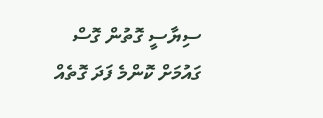ސިޔާސީ ގޮތުން ގޮސް ގައުމަށް ކޮންމެ ފަދަ ގޮތެއް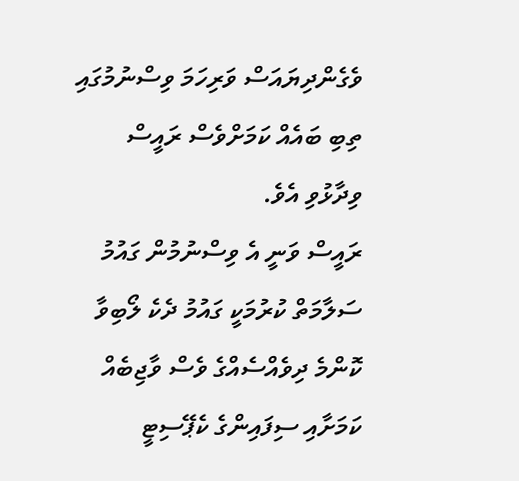ވެގެންދިޔައަސް ވަރިހަމަ ވިސްނުމުގައި ތިބި ބައެއް ކަމަށްވެސް ރައީސް ވިދާޅުވި އެވެ.
ރައީސް ވަނީ އެ ވިސްނުމުން ގައުމު ސަލާމަތް ކުރުމަކީ ގައުމު ދެކެ ލޯބިވާ ކޮންމެ ދިވެއްސެއްގެ ވެސް ވާޖިބެއް ކަމަށާއި ސިފައިންގެ ކެޕޭސިޓީ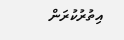އިތުރުކުރަން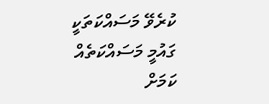ކުރެވޭ މަސައްކަތަކީ ގައުމީ މަސައްކަތެއް ކަމަށް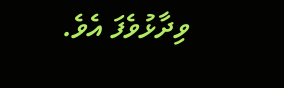ވިދާޅުވެފަ އެވެ.